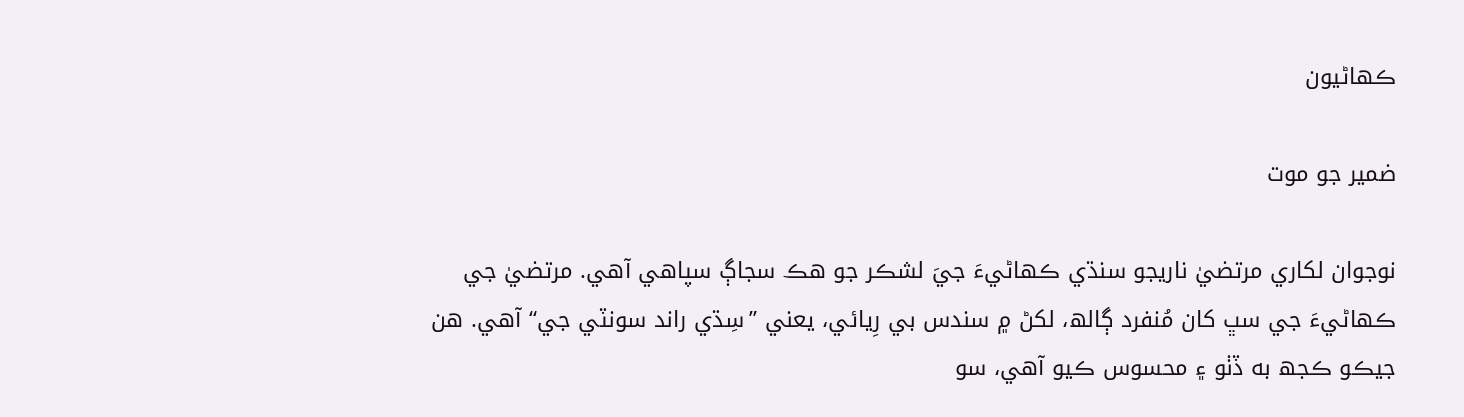ڪھاڻيون

ضمير جو موت

نوجوان لکاري مرتضيٰ ناريجو سنڌي ڪھاڻيءَ جيَ لشڪر جو هڪ سجاڳ سپاهي آهي. مرتضيٰ جي ڪھاڻيءَ جي سڀ کان مُنفرد ڳالھ، لکڻ ۾ سندس بي رِيائي، يعني ”سِڌي راند سونٽي جي“ آهي. هن جيڪو ڪجھ به ڏٺو ۽ محسوس ڪيو آهي، سو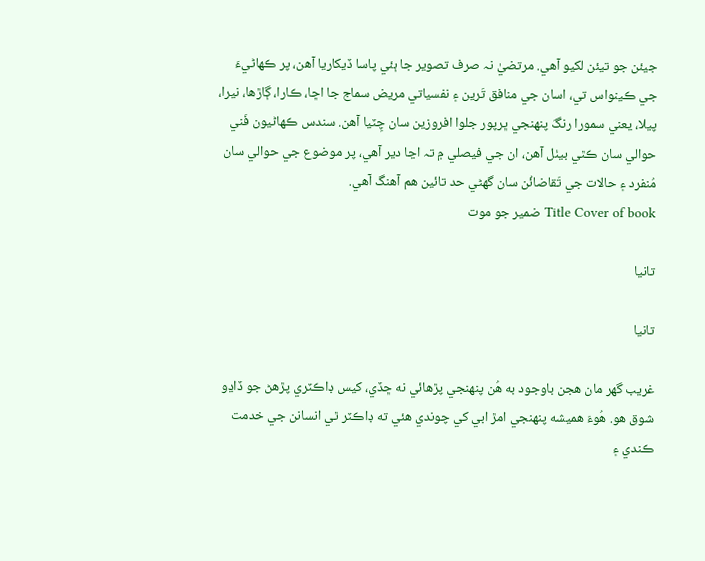جيئن جو تيئن لکيو آهي. مرتضيٰ نہ صرف تصوير جا ٻئي پاسا ڏيکاريا آهن، پر ڪهاڻيءَ جي ڪينواس تي، اسان جي منافق تَرين ۽ نفسياتي مريض سماج جا اڇا، ڪارا، ڳاڙها، نيرا، پيلا، يعني سمورا رنگَ پنهنجي ڀرپور جلوا افروزين سان چِٽيا آهن. سندس ڪهاڻيون فَني حوالي سان ڪٿي بيٺل آهن، ان جي فيصلي ۾ تہ اڃا دير آهي، پر موضوع جي حوالي سان مُنفرد ۽ حالات جي تَقاضائُن سان گهڻي حد تائين هم آهنگ آهي.
Title Cover of book ضمير جو موت

تانيا

تانيا

غريب گهر مان هجن باوجود به هُن پنهنجي پڙهائي نه ڇڏي، کيس ڊاڪٽري پڙهڻ جو ڏاڍو شوق هو. هُوءَ هميشه پنهنجي امڙ ابي کي چوندي هئي ته ڊاڪٽر ٿي انسانن جي خدمت ڪندي ۽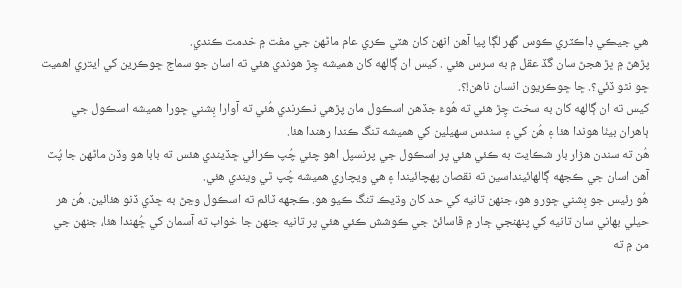هي جيڪي ڊاڪٽري ڪوس گهر لڳا پيا آهن انهن کان هٽي ڪري عام ماڻهن جي مفت ۾ خدمت ڪندي.
پڙهڻ ۾ ڀڙ هجڻ سان گڏ عقل ۾ به سرس هئي . کيس ان ڳالهه کان هميشه چِڙ هوندي هئي ته اسان جو سماج ڇوڪرين کي ايتري اهميت ڇو نٿو ڏئي؟. ڇا ڇوڪريون انسان ناهن!؟.
کيس ته ان ڳالهه کان به سخت چِڙ هئي ته هُوءَ جڏهن اسڪول مان پڙهي نڪرندي هُئي ته آوارا بِشني ڇورا هميشه اسڪول جي ٻاهران بيٺا هوندا هئا ۽ هُن کي ۽ سندس سهيلين کي هميشه تنگ ڪندا رهندا هئا.
هُن ته سندن هزار بار شڪايت به ڪئي هئي پر اسڪول جي پرنسپل اهو چئي چُپ ڪرائي ڇڏيندي هئس ته بابا هو وڏن ماڻهن جا پُٽ آهن اسان جي ڪجهه ڳالهائينداسين ته نقصان پهچائيندا ۽ هي ويچاري هميشه چُپ ٿي ويندي هئي.
هُو رئيس جو بِشني ڇورو هو، جنهن تانيه کي حد کان وڌيڪ تنگ ڪيو هو. ڪجهه ٽائم ته اسڪول وڃڻ به ڇڏي ڏنو هئائين. هُن هر حيلي بهاني سان تانيه کي پنهنجي ڄار ۾ ڦاسائڻ جي ڪوشش ڪئي هئي پر تانيه جنهن جا خواب ته آسمان کي ڇُهندا هئا، جنهن جي من ۾ ته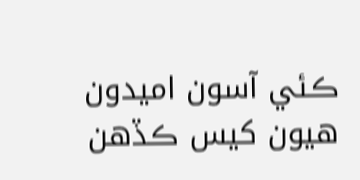ڪئي آسون اميدون هيون کيس ڪڏهن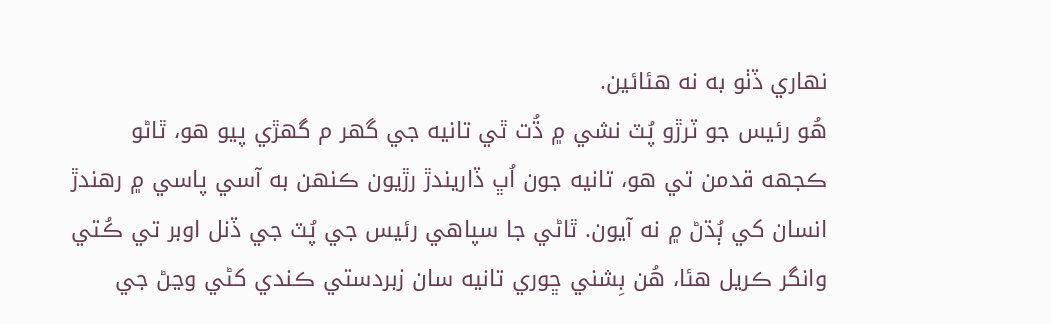نهاري ڏٺو به نه هئائين.
هُو رئيس جو ٽرڙو پُٽ نشي ۾ ڌُت ٿي تانيه جي گهر م گهڙي پيو هو، ٿاڻو ڪجهه قدمن تي هو، تانيه جون اُڀ ڏاريندڙ رڙيون ڪنهن به آسي پاسي ۾ رهندڙ انسان کي ٻُڌڻ ۾ نه آيون. ٿاڻي جا سپاهي رئيس جي پُٽ جي ڏنل اوبر تي ڪُتي وانگر ڪريل هئا، هُن بِشني ڇوري تانيه سان زبردستي ڪندي کڻي وڃڻ جي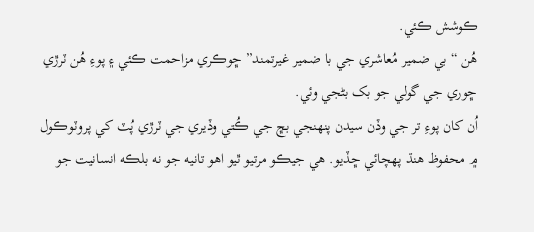ڪوشش ڪئي.
هُن “بي ضمير مُعاشري جي با ضمير غيرتمند” ڇوڪري مزاحمت ڪئي ۽ پوءِ هُن ٽرڙي ڇوري جي گولي جو بک بڻجي وئي.
اُن کان پوءِ تر جي وڏن سيدن پنهنجي بڇ جي ڪُتي وڏيري جي ٽرڙي پُٽ کي پروٽوڪول ۾ محفوظ هنڌ پهچائي ڇڏيو. هي جيڪو مرتيو ٿيو اهو تانيه جو نه بلڪه انسانيت جو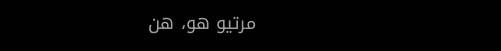مرتيو هو، هن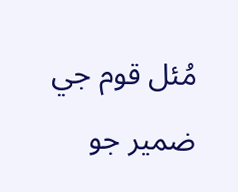مُئل قوم جي ضمير جو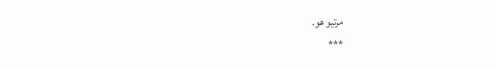مرتيو هو.
***